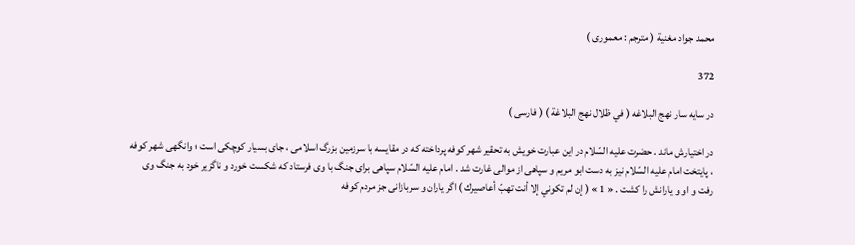محمد جواد مغنية ( مترجم : معمورى )

372

در سايه سار نهج البلاغه ( في ظلال نهج البلاغة ) ( فارسى )

در اختيارش ماند . حضرت عليه السّلام در اين عبارت خويش به تحقير شهر كوفه پرداخته كه در مقايسه با سرزمين بزرگ اسلامى ، جاى بسيار كوچكى است ؛ وانگهى شهر كوفه ، پايتخت امام عليه السّلام نيز به دست ابو مريم و سپاهى از موالى غارت شد . امام عليه السّلام سپاهى براى جنگ با وى فرستاد كه شكست خورد و ناگزير خود به جنگ وى رفت و او و يارانش را كشت . « 1 » ( إن لم تكوني إلا أنت تهبّ أعاصيرك ) اگر ياران و سربازانى جز مردم كوفه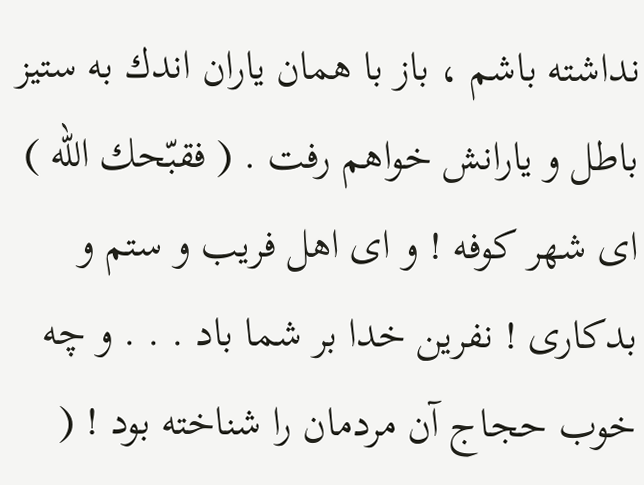نداشته باشم ، باز با همان ياران اندك به ستيز باطل و يارانش خواهم رفت . ( فقبّحك اللّه ) اى شهر كوفه ! و اى اهل فريب و ستم و بدكارى ! نفرين خدا بر شما باد . . . و چه خوب حجاج آن مردمان را شناخته بود ! (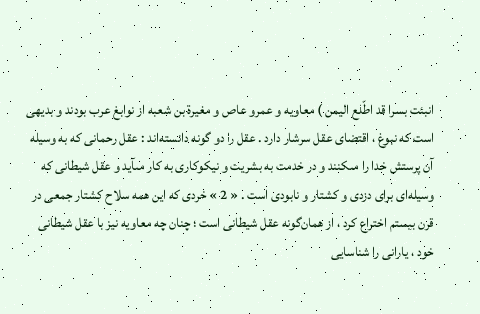انبئت بسرا قد اطّلع اليمن ) معاويه و عمرو عاص و مغيرة بن شعبه از نوابغ عرب بودند و بديهى است كه نبوغ ، اقتضاى عقل سرشار دارد . عقل را دو گونه دانسته‌اند : عقل رحمانى كه به وسيله آن پرستش خدا را مىكنند و در خدمت به بشريت و نيكوكارى به كار مىآيد و عقل شيطانى كه وسيله‌اى براى دزدى و كشتار و نابودى است . « 2 » خردى كه اين همه سلاح كشتار جمعى در قرن بيستم اختراع كرد ، از همان‌گونه عقل شيطانى است ؛ چنان چه معاويه نيز با عقل شيطانى خود ، يارانى را شناسايى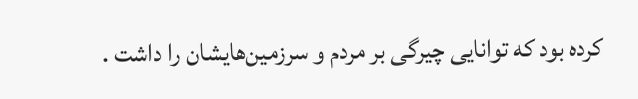كرده بود كه توانايى چيرگى بر مردم و سرزمين‌هايشان را داشت .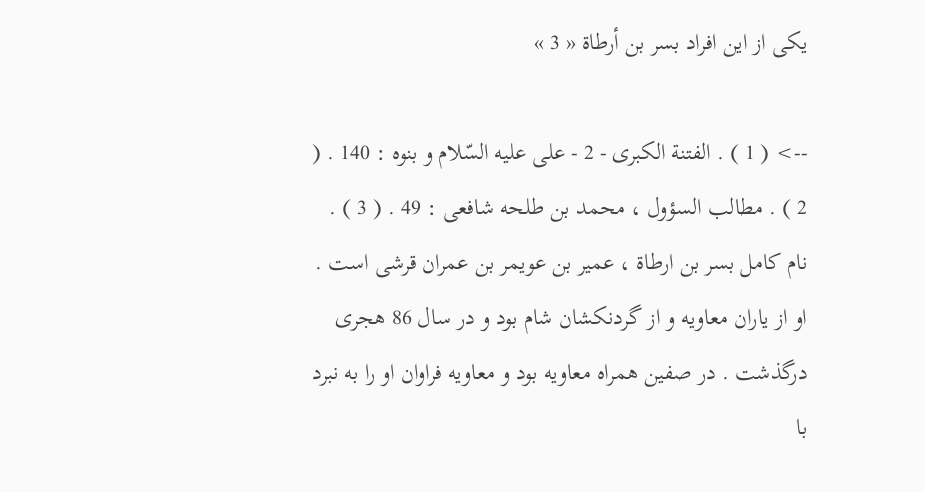يكى از اين افراد بسر بن أرطاة « 3 »

--> ( 1 ) . الفتنة الكبرى - 2 - على عليه السّلام و بنوه : 140 . ( 2 ) . مطالب السؤول ، محمد بن طلحه شافعى : 49 . ( 3 ) . نام كامل بسر بن ارطاة ، عمير بن عويمر بن عمران قرشى است . او از ياران معاويه و از گردنكشان شام بود و در سال 86 هجرى درگذشت . در صفين همراه معاويه بود و معاويه فراوان او را به نبرد با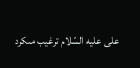على عليه السّلام ترغيب مىكرد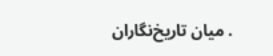. ميان تاريخ‌نگاران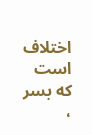اختلاف است كه بسر ،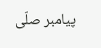پيامبر صلّى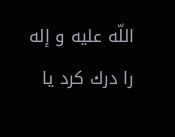اللّه عليه و إله را درك كرد يا